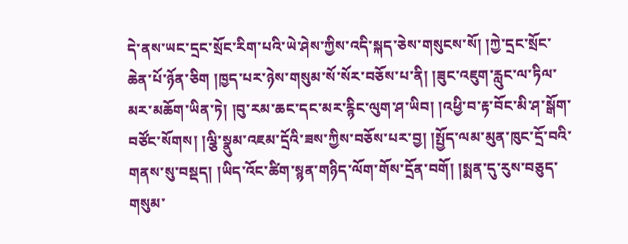དེ་ནས་ཡང་དྲང་སྲོང་རིག་པའི་ཡེ་ཤེས་ཀྱིས་འདི་སྐད་ཅེས་གསུངས་སོ། །ཀྱེ་དྲང་སྲོང་ཆེན་པོ་ཉོན་ཅིག །ཁྱད་པར་ཉེས་གསུམ་སོ་སོར་བཅོས་པ་ནི། །ཟུང་འཇུག་རླུང་ལ་ཏིལ་མར་མཆོག་ཡིན་ཏེ། །བུ་རམ་ཆང་དང་མར་རྙིང་ལུག་ཤ་ཡིབ། །འཕྱི་བ་རྟ་བོང་མི་ཤ་སྒོག་བཙོང་སོགས། །ལྕི་སྣུམ་འཇམ་དྲོའི་ཟས་ཀྱིས་བཅོས་པར་བྱ། །སྤྱོད་ལམ་མུན་ཁུང་དྲོ་བའི་གནས་སུ་བསྡད། །ཡིད་འོང་ཚིག་སྙན་གཉིད་ལོག་གོས་དྲོན་བགོ། །སྨན་དུ་རུས་བཅུད་གསུམ་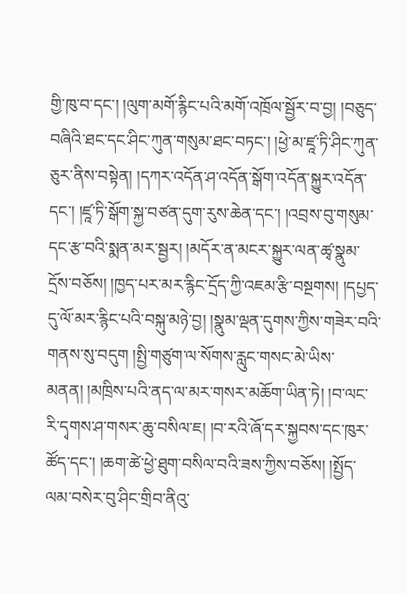གྱི་ཁུ་བ་དང་། །ལུག་མགོ་རྙིང་པའི་མགོ་འཁྲོལ་སྦྱོར་བ་བྱ། །བཅུད་བཞིའི་ཐང་དང་ཤིང་ཀུན་གསུམ་ཐང་བཏང་། །ཕྱེ་མ་ཛཱ་ཏི་ཤིང་ཀུན་ཅུར་ནིས་བསྟེན། །དཀར་འདོན་ཤ་འདོན་སྒོག་འདོན་སྐྱུར་འདོན་དང་། །ཛཱ་ཏི་སྒོག་སྐྱ་བཙན་དུག་རུས་ཆེན་དང་། །འབྲས་བུ་གསུམ་དང་རྩ་བའི་སྨན་མར་སྦྱར། །མདོར་ན་མངར་སྐྱུར་ལན་ཚྭ་སྣུམ་དྲོས་བཅོས། །ཁྱད་པར་མར་རྙིང་དྲོད་ཀྱི་འཇམ་རྩི་བསྔགས། །དཔྱད་དུ་ལོ་མར་རྙིང་པའི་བསྐུ་མཉེ་བྱ། །སྣུམ་ལྡན་དུགས་ཀྱིས་གཟེར་བའི་གནས་སུ་བདུག །སྤྱི་གཙུག་ལ་སོགས་རླུང་གསང་མེ་ཡིས་མནན། །མཁྲིས་པའི་ནད་ལ་མར་གསར་མཆོག་ཡིན་ཏེ། །བ་ལང་རི་དྭགས་ཤ་གསར་ཆུ་བསིལ་ཇ། །བ་རའི་ཞོ་དར་སྐྱབས་དང་ཁུར་ཚོད་དང་། །ཆག་ཚེ་ཕྱེ་ཐུག་བསིལ་བའི་ཟས་ཀྱིས་བཅོས། །སྤྱོད་ལམ་བསེར་བུ་ཤིང་གྲིབ་ནིའུ་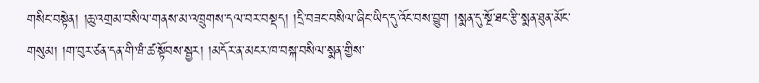གསིང་བསྟེན། །ཆུ་འགྲམ་བསིལ་གནས་མ་འཁྲུགས་དལ་བར་བསྡད། །དྲི་བཟང་བསིལ་ཞིང་ཡིད་དུ་འོང་བས་བྱུག །སྨན་དུ་སྔོ་ཐང་རྩི་སྨན་ཐུན་མོང་གསུམ། །ག་བུར་ཙན་དན་གི་ཝཾ་ཚ་སྟོབས་སྦྱར། །མདོར་ན་མངར་ཁ་བསྐ་བསིལ་སྨན་གྱིས་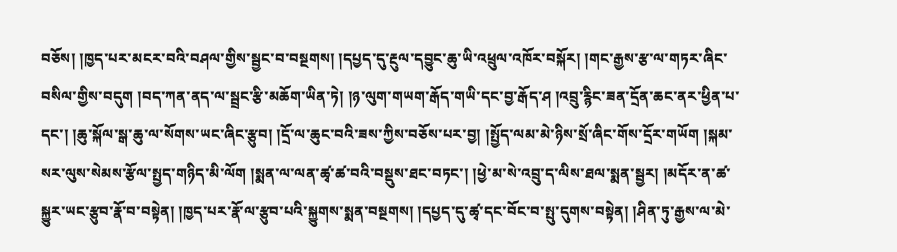བཅོས། །ཁྱད་པར་མངར་བའི་བཤལ་གྱིས་སྦྱང་བ་བསྔགས། །དཔྱད་དུ་རྔུལ་དབྱུང་ཆུ་ཡི་འཕྲུལ་འཁོར་བསྐོར། །གང་རྒྱས་རྩ་ལ་གཏར་ཞིང་བསིལ་གྱིས་བདུག །བད་ཀན་ནད་ལ་སྦྲང་རྩི་མཆོག་ཡིན་ཏེ། །ཉ་ལུག་གཡག་རྒོད་གཡི་དང་བྱ་རྒོད་ཤ །འབྲུ་རྙིང་ཟན་དྲོན་ཆང་ནར་ཕྱིན་པ་དང་། །ཆུ་སྐོལ་སྒ་ཆུ་ལ་སོགས་ཡང་ཞིང་རྩུབ། །དྲོ་ལ་ཆུང་བའི་ཟས་ཀྱིས་བཅོས་པར་བྱ། །སྤྱོད་ལམ་མེ་ཉིས་སྲོ་ཞིང་གོས་དྲོར་གཡོག །སྐམ་སར་ལུས་སེམས་རྩོལ་སྤྱད་གཉིད་མི་ལོག །སྨན་ལ་ལན་ཚྭ་ཚ་བའི་བསྡུས་ཐང་བཏང་། །ཕྱེ་མ་སེ་འབྲུ་ད་ལིས་ཐལ་སྨན་སྦྱར། །མདོར་ན་ཚ་སྐྱུར་ཡང་རྩུབ་རྣོ་བ་བསྟེན། །ཁྱད་པར་རྣོ་ལ་རྩུབ་པའི་སྐྱུགས་སྨན་བསྔགས། །དཔྱད་དུ་ཚྭ་དང་བོང་བ་སྤུ་དུགས་བསྟེན། །ཤིན་ཏུ་རྒྱས་ལ་མེ་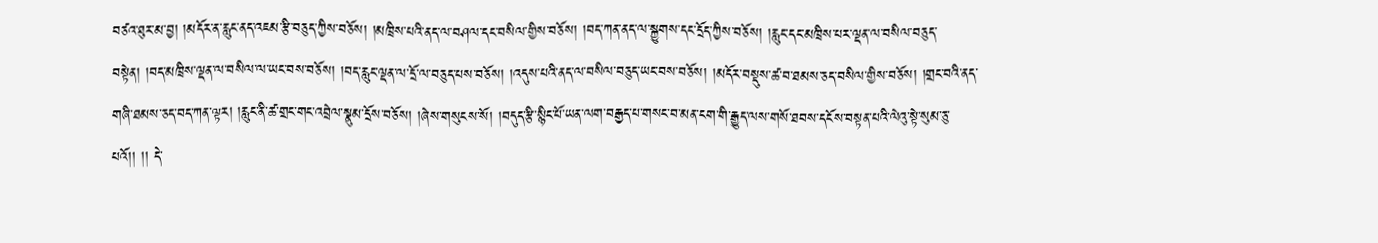བཙའ་ཐུར་མ་བྱ། །མདོར་ན་རླུང་ནད་འཇམ་རྩི་བཅུད་ཀྱིས་བཅོས། །མཁྲིས་པའི་ནད་ལ་བཤལ་དང་བསིལ་གྱིས་བཅོས། །བད་ཀན་ནད་ལ་སྐྱུགས་དང་དྲོད་ཀྱིས་བཅོས། །རླུང་དང་མཁྲིས་པར་ལྡན་ལ་བསིལ་བཅུད་བསྟེན། །བད་མཁྲིས་ལྡན་ལ་བསིལ་ལ་ཡང་བས་བཅོས། །བད་རླུང་ལྡན་ལ་དྲོ་ལ་བཅུད་པས་བཅོས། །འདུས་པའི་ནད་ལ་བསིལ་བཅུད་ཡང་བས་བཅོས། །མདོར་བསྡུས་ཚ་བ་ཐམས་ཅད་བསིལ་གྱིས་བཅོས། །གྲང་བའི་ནད་གཞི་ཐམས་ཅད་བད་ཀན་ལྟར། །རླུང་ནི་ཚ་གྲང་གང་འབྲེལ་སྣུམ་དྲོས་བཅོས། །ཞེས་གསུངས་སོ། །བདུད་རྩི་སྙིང་པོ་ཡན་ལག་བརྒྱད་པ་གསང་བ་མན་ངག་གི་རྒྱུད་ལས་གསོ་ཐབས་དངོས་བསྟན་པའི་ལེའུ་སྟེ་སུམ་ཅུ་པའོ།། །། དེ་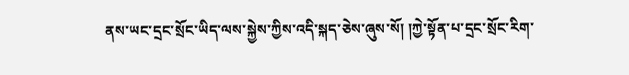ནས་ཡང་དྲང་སྲོང་ཡིད་ལས་སྐྱེས་ཀྱིས་འདི་སྐད་ཅེས་ཞུས་སོ། །ཀྱེ་སྟོན་པ་དྲང་སྲོང་རིག་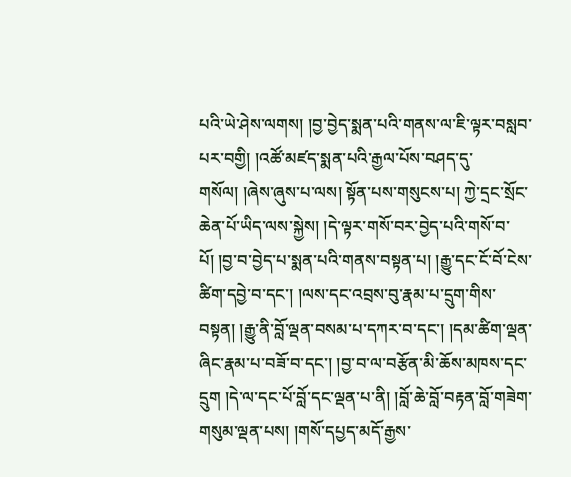པའི་ཡེ་ཤེས་ལགས། །བྱ་བྱེད་སྨན་པའི་གནས་ལ་ཇི་ལྟར་བསླབ་པར་བགྱི། །འཚོ་མཛད་སྨན་པའི་རྒྱལ་པོས་བཤད་དུ་གསོལ། །ཞེས་ཞུས་པ་ལས། སྟོན་པས་གསུངས་པ། ཀྱེ་དྲང་སྲོང་ཆེན་པོ་ཡིད་ལས་སྐྱེས། །དེ་ལྟར་གསོ་བར་བྱེད་པའི་གསོ་བ་པོ། །བྱ་བ་བྱེད་པ་སྨན་པའི་གནས་བསྟན་པ། །རྒྱུ་དང་ངོ་བོ་ངེས་ཚིག་དབྱེ་བ་དང་། །ལས་དང་འབྲས་བུ་རྣམ་པ་དྲུག་གིས་བསྟན། །རྒྱུ་ནི་བློ་ལྡན་བསམ་པ་དཀར་བ་དང་། །དམ་ཚིག་ལྡན་ཞིང་རྣམ་པ་བཟོ་བ་དང་། །བྱ་བ་ལ་བརྩོན་མི་ཆོས་མཁས་དང་དྲུག །དེ་ལ་དང་པོ་བློ་དང་ལྡན་པ་ནི། །བློ་ཆེ་བློ་བརྟན་བློ་གཟེག་གསུམ་ལྡན་པས། །གསོ་དཔྱད་མདོ་རྒྱས་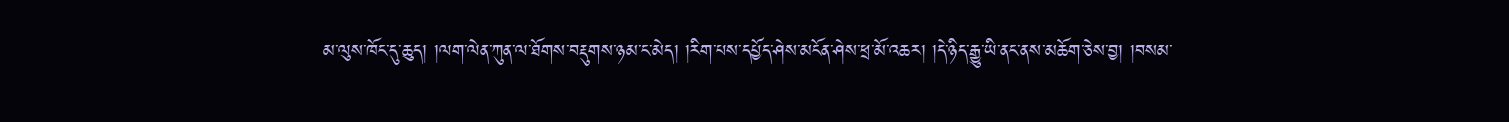མ་ལུས་ཁོང་དུ་ཆུད། །ལག་ལེན་ཀུན་ལ་ཐོགས་བརྡུགས་ཉམ་ང་མེད། །རིག་པས་དཔྱོད་ཤེས་མངོན་ཤེས་ཕྲ་མོ་འཆར། །དེ་ཉིད་རྒྱུ་ཡི་ནང་ནས་མཆོག་ཅེས་བྱ། །བསམ་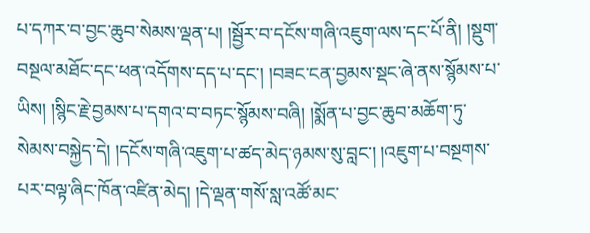པ་དཀར་བ་བྱང་ཆུབ་སེམས་ལྡན་པ། །སྦྱོར་བ་དངོས་གཞི་འཇུག་ལས་དང་པོ་ནི། །སྡུག་བསྔལ་མཐོང་དང་ཕན་འདོགས་དད་པ་དང་། །བཟང་ངན་བྱམས་སྡང་ཞེ་ནས་སྙོམས་པ་ཡིས། །སྙིང་རྗེ་བྱམས་པ་དགའ་བ་བཏང་སྙོམས་བཞི། །སྨོན་པ་བྱང་ཆུབ་མཆོག་ཏུ་སེམས་བསྐྱེད་དེ། །དངོས་གཞི་འཇུག་པ་ཚད་མེད་ཉམས་སུ་བླང་། །འཇུག་པ་བསྔགས་པར་བལྟ་ཞིང་ཁོན་འཛིན་མེད། །དེ་ལྡན་གསོ་སླ་འཚོ་མང་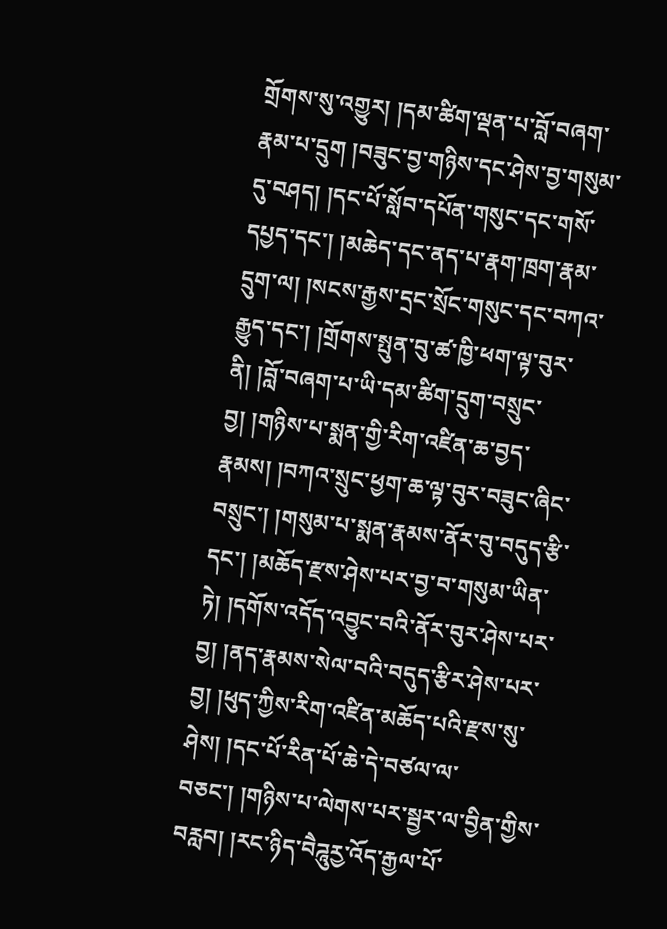གྲོགས་སུ་འགྱུར། །དམ་ཚིག་ལྡན་པ་བློ་བཞག་རྣམ་པ་དྲུག །བཟུང་བྱ་གཉིས་དང་ཤེས་བྱ་གསུམ་དུ་བཤད། །དང་པོ་སློབ་དཔོན་གསུང་དང་གསོ་དཔྱད་དང་། །མཆེད་དང་ནད་པ་རྣག་ཁྲག་རྣམ་དྲུག་ལ། །སངས་རྒྱས་དྲང་སྲོང་གསུང་དང་བཀའ་རྒྱུད་དང་། །གྲོགས་སྤུན་བུ་ཚ་ཁྱི་ཕག་ལྟ་བུར་ནི། །བློ་བཞག་པ་ཡི་དམ་ཚིག་དྲུག་བསྲུང་བྱ། །གཉིས་པ་སྨན་གྱི་རིག་འཛིན་ཆ་བྱད་རྣམས། །བཀའ་སྲུང་ཕྱག་ཆ་ལྟ་བུར་བཟུང་ཞིང་བསྲུང་། །གསུམ་པ་སྨན་རྣམས་ནོར་བུ་བདུད་རྩི་དང་། །མཆོད་རྫས་ཤེས་པར་བྱ་བ་གསུམ་ཡིན་ཏེ། །དགོས་འདོད་འབྱུང་བའི་ནོར་བུར་ཤེས་པར་བྱ། །ནད་རྣམས་སེལ་བའི་བདུད་རྩིར་ཤེས་པར་བྱ། །ཕུད་ཀྱིས་རིག་འཛིན་མཆོད་པའི་རྫས་སུ་ཤེས། །དང་པོ་རིན་པོ་ཆེ་དེ་བཙལ་ལ་བཅང་། །གཉིས་པ་ལེགས་པར་སྦྱར་ལ་བྱིན་གྱིས་བརླབ། །རང་ཉིད་བཻཌཱུརྱ་འོད་རྒྱལ་པོ་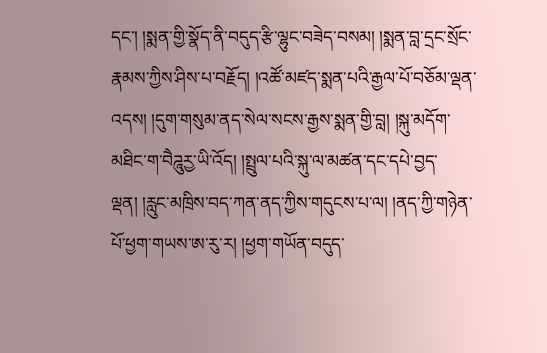དང་། །སྨན་གྱི་སྣོད་ནི་བདུད་རྩི་ལྷུང་བཟེད་བསམ། །སྨན་བླ་དྲང་སྲོང་རྣམས་ཀྱིས་ཤིས་པ་བརྗོད། །འཚོ་མཛད་སྨན་པའི་རྒྱལ་པོ་བཅོམ་ལྡན་འདས། །དུག་གསུམ་ནད་སེལ་སངས་རྒྱས་སྨན་གྱི་བླ། །སྐུ་མདོག་མཐིང་ག་བཻཌཱུརྱ་ཡི་འོད། །སྤྲུལ་པའི་སྐུ་ལ་མཚན་དང་དཔེ་བྱད་ལྡན། །རླུང་མཁྲིས་བད་ཀན་ནད་ཀྱིས་གདུངས་པ་ལ། །ནད་ཀྱི་གཉེན་པོ་ཕྱག་གཡས་ཨ་རུ་ར། །ཕྱག་གཡོན་བདུད་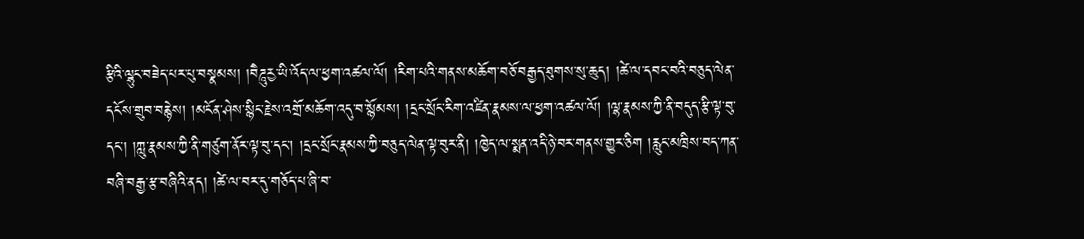རྩིའི་ལྷུང་བཟེད་པར་པུ་བསྣམས། །བཻཌཱུརྱ་ཡི་འོད་ལ་ཕྱག་འཚལ་ལོ། །རིག་པའི་གནས་མཆོག་བཅོ་བརྒྱད་ཐུགས་སུ་ཆུད། །ཚེ་ལ་དབང་བའི་བཅུད་ལེན་དངོས་གྲུབ་བརྙེས། །མངོན་ཤེས་སྙིང་རྗེས་འགྲོ་མཆོག་འདུ་བ་སྙོམས། །དྲང་སྲོང་རིག་འཛིན་རྣམས་ལ་ཕྱག་འཚལ་ལོ། །ལྷ་རྣམས་ཀྱི་ནི་བདུད་རྩི་ལྟ་བུ་དང་། །ཀླུ་རྣམས་ཀྱི་ནི་གཙུག་ནོར་ལྟ་བུ་དང་། །དྲང་སྲོང་རྣམས་ཀྱི་བཅུད་ལེན་ལྟ་བུར་ནི། །ཁྱེད་ལ་སྨན་འདི་ཉེ་བར་གནས་གྱུར་ཅིག །རླུང་མཁྲིས་བད་ཀན་བཞི་བརྒྱ་རྩ་བཞིའི་ནད། །ཚེ་ལ་བར་དུ་གཅོད་པ་ཞི་བ་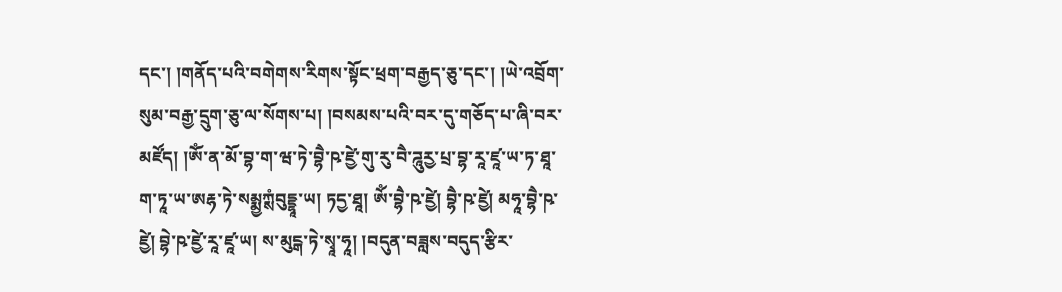དང་། །གནོད་པའི་བགེགས་རིགས་སྟོང་ཕྲག་བརྒྱད་ཅུ་དང་། །ཡེ་འབྲོག་སུམ་བརྒྱ་དྲུག་ཅུ་ལ་སོགས་པ། །བསམས་པའི་བར་དུ་གཅོད་པ་ཞི་བར་མཛོད། །ཨོཾ་ན་མོ་བྷ་ག་ཝ་ཏེ་བྷཻ་ཥ་ཛྱེ་གུ་རུ་བཻ་ཌཱུརྱ་པྲ་བྷ་རཱ་ཛཱ་ཡ་ཏ་ཐཱ་ག་ཏཱ་ཡ་ཨརྷ་ཏེ་སམྨྱཀྶཾབུདྡྷཱ་ཡ། ཏདྱ་ཐཱ། ཨོཾ་བྷཻ་ཥ་ཛྱེ། བྷཻ་ཥ་ཛྱེ། མཧཱ་བྷཻ་ཥ་ཛྱེ། བྷེ་ཥ་ཛྱེ་རཱ་ཛཱ་ཡ། ས་མུངྒ་ཏེ་སྭཱ་ཧཱ། །བདུན་བཟླས་བདུད་རྩིར་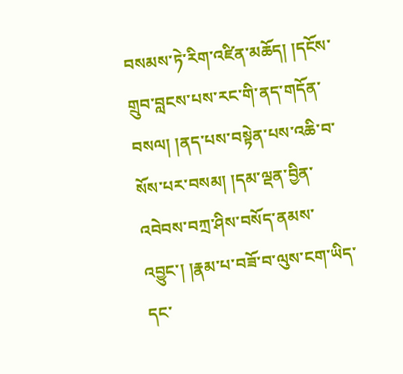བསམས་ཏེ་རིག་འཛིན་མཆོད། །དངོས་གྲུབ་བླངས་པས་རང་གི་ནད་གདོན་བསལ། །ནད་པས་བསྟེན་པས་འཆི་བ་སོས་པར་བསམ། །དམ་ལྡན་བྱིན་འབེབས་བཀྲ་ཤིས་བསོད་ནམས་འབྱུང་། །རྣམ་པ་བཟོ་བ་ལུས་ངག་ཡིད་དང་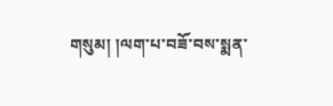གསུམ། །ལག་པ་བཟོ་བས་སྨན་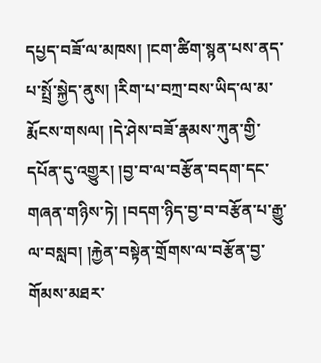དཔྱད་བཟོ་ལ་མཁས། །ངག་ཚིག་སྙན་པས་ནད་པ་སྤྲོ་སྐྱེད་ནུས། །རིག་པ་བཀྲ་བས་ཡིད་ལ་མ་རྨོངས་གསལ། །དེ་ཤེས་བཟོ་རྣམས་ཀུན་གྱི་དཔོན་དུ་འགྱུར། །བྱ་བ་ལ་བརྩོན་བདག་དང་གཞན་གཉིས་ཏེ། །བདག་ཉིད་བྱ་བ་བརྩོན་པ་རྒྱུ་ལ་བསླབ། །རྐྱེན་བསྟེན་གྲོགས་ལ་བརྩོན་བྱ་གོམས་མཐར་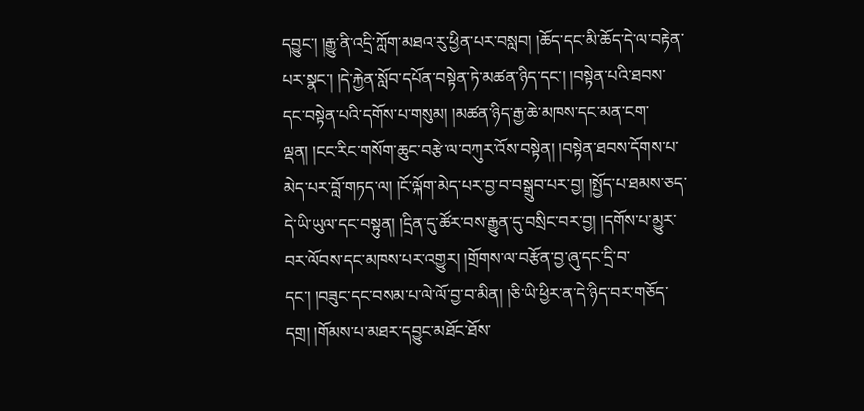དབྱུང་། །རྒྱུ་ནི་འདྲི་ཀློག་མཐའ་རུ་ཕྱིན་པར་བསླབ། །ཆོད་དང་མི་ཆོད་དེ་ལ་བརྟེན་པར་སྣང་། །དེ་རྐྱེན་སློབ་དཔོན་བསྟེན་ཏེ་མཚན་ཉིད་དང་། །བསྟེན་པའི་ཐབས་དང་བསྟེན་པའི་དགོས་པ་གསུམ། །མཚན་ཉིད་རྒྱ་ཆེ་མཁས་དང་མན་ངག་ལྡན། །ངང་རིང་གསོག་ཆུང་བརྩེ་ལ་བཀུར་འོས་བསྟེན། །བསྟེན་ཐབས་དོགས་པ་མེད་པར་བློ་གཏད་ལ། །ངོ་ལྐོག་མེད་པར་བྱ་བ་བསྒྲུབ་པར་བྱ། །སྤྱོད་པ་ཐམས་ཅད་དེ་ཡི་ཡུལ་དང་བསྟུན། །དྲིན་དུ་ཚོར་བས་རྒྱུན་དུ་བསྲིང་བར་བྱ། །དགོས་པ་མྱུར་བར་ལོབས་དང་མཁས་པར་འགྱུར། །གྲོགས་ལ་བརྩོན་བྱ་ཞུ་དང་དྲི་བ་དང་། །བཟུང་དང་བསམ་པ་ལེ་ལོ་བྱ་བ་མིན། །ཅི་ཡི་ཕྱིར་ན་དེ་ཉིད་བར་གཅོད་དགྲ། །གོམས་པ་མཐར་དབྱུང་མཐོང་ཐོས་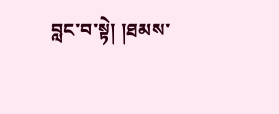བླང་བ་སྟེ། །ཐམས་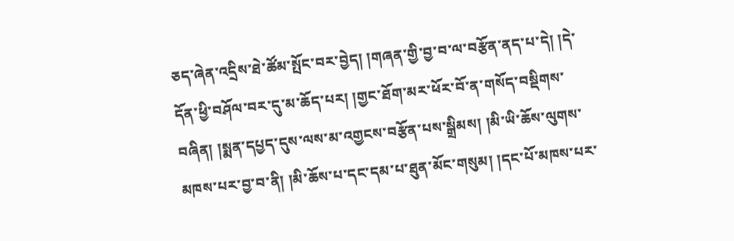ཅད་ཞེན་འདྲིས་ཐེ་ཚོམ་སྤོང་བར་བྱེད། །གཞན་གྱི་བྱ་བ་ལ་བརྩོན་ནད་པ་དེ། །དེ་དོན་ཕྱི་བཤོལ་བར་དུ་མ་ཆོད་པར། །གྱང་ཐོག་མར་ཕོར་བོ་ན་གསོད་བསྡིགས་བཞིན། །སྨན་དཔྱད་དུས་ལས་མ་འགྱངས་བརྩོན་པས་སྒྲིམས། །མི་ཡི་ཆོས་ལུགས་མཁས་པར་བྱ་བ་ནི། །མི་ཆོས་པ་དང་དམ་པ་ཐུན་མོང་གསུམ། །དང་པོ་མཁས་པར་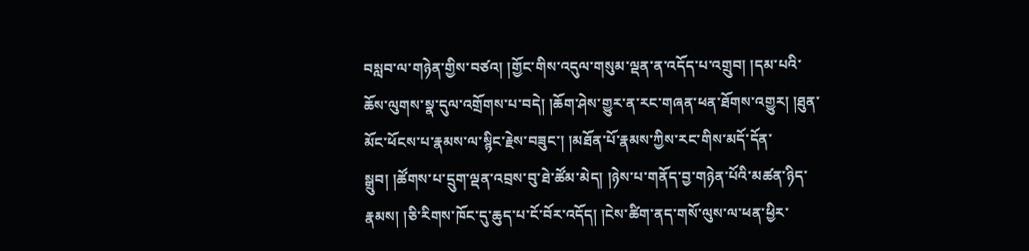བསླབ་ལ་གཉེན་གྱིས་བཙའ། །གྱོང་གིས་འདུལ་གསུམ་ལྡན་ན་འདོད་པ་འགྲུབ། །དམ་པའི་ཆོས་ལུགས་སྣ་དུལ་འགྲོགས་པ་བདེ། །ཆོག་ཤེས་གྱུར་ན་རང་གཞན་ཕན་ཐོགས་འགྱུར། །ཐུན་མོང་ཕོངས་པ་རྣམས་ལ་སྙིང་རྗེས་བཟུང་། །མཐོན་པོ་རྣམས་ཀྱིས་རང་གིས་མདོ་དོན་སྒྲུབ། །ཚོགས་པ་དྲུག་ལྡན་འབྲས་བུ་ཐེ་ཚོམ་མེད། །ཉེས་པ་གནོད་བྱ་གཉེན་པོའི་མཚན་ཉིད་རྣམས། །ཅི་རིགས་ཁོང་དུ་ཆུད་པ་ངོ་བོར་འདོད། །ངེས་ཚིག་ནད་གསོ་ལུས་ལ་ཕན་ཕྱིར་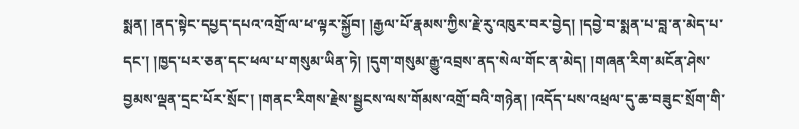སྨན། །ནད་སྟེང་དཔྱད་དཔའ་འགྲོ་ལ་ཕ་ལྟར་སྐྱོབ། །རྒྱལ་པོ་རྣམས་ཀྱིས་རྗེ་རུ་འཁུར་བར་བྱེད། །དབྱེ་བ་སྨན་པ་བླ་ན་མེད་པ་དང་། །ཁྱད་པར་ཅན་དང་ཕལ་པ་གསུམ་ཡིན་ཏེ། །དུག་གསུམ་རྒྱུ་འབྲས་ནད་སེལ་གོང་ན་མེད། །གཞན་རིག་མངོན་ཤེས་བྱམས་ལྡན་དྲང་པོར་སྲོང་། །གནང་རིགས་རྗེས་སྦྱངས་ལས་གོམས་འགྲོ་བའི་གཉེན། །འདོད་པས་འཕྲལ་དུ་ཆ་བཟུང་སྲོག་གི་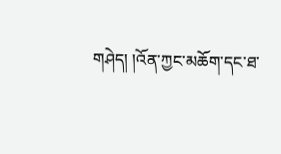གཤེད། །འོན་ཀྱང་མཆོག་དང་ཐ་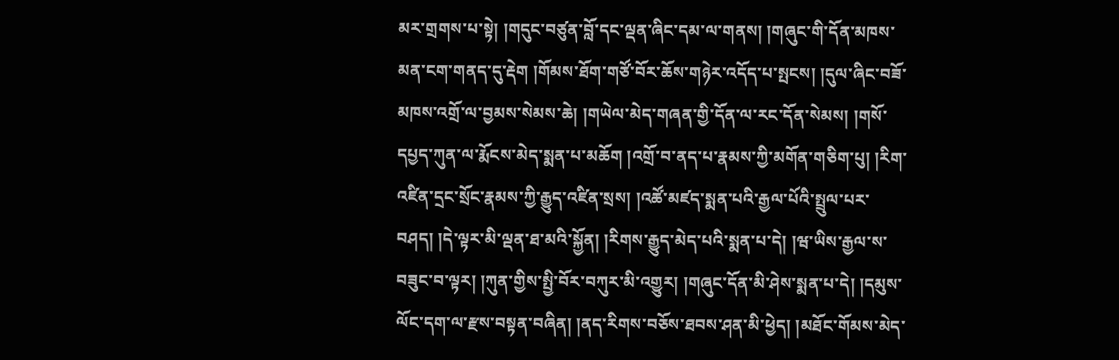མར་གྲགས་པ་སྟེ། །གདུང་བཙུན་བློ་དང་ལྡན་ཞིང་དམ་ལ་གནས། །གཞུང་གི་དོན་མཁས་མན་ངག་གནད་དུ་རྡེག །གོམས་ཐོག་གཙོ་བོར་ཆོས་གཉེར་འདོད་པ་སྤངས། །དུལ་ཞིང་བཟོ་མཁས་འགྲོ་ལ་བྱམས་སེམས་ཆེ། །གཡེལ་མེད་གཞན་གྱི་དོན་ལ་རང་དོན་སེམས། །གསོ་དཔྱད་ཀུན་ལ་རྨོངས་མེད་སྨན་པ་མཆོག །འགྲོ་བ་ནད་པ་རྣམས་ཀྱི་མགོན་གཅིག་པུ། །རིག་འཛིན་དྲང་སྲོང་རྣམས་ཀྱི་རྒྱུད་འཛིན་སྲས། །འཚོ་མཛད་སྨན་པའི་རྒྱལ་པོའི་སྤྲུལ་པར་བཤད། །དེ་ལྟར་མི་ལྡན་ཐ་མའི་སྐྱོན། །རིགས་རྒྱུད་མེད་པའི་སྨན་པ་དེ། །ཝ་ཡིས་རྒྱལ་ས་བཟུང་བ་ལྟར། །ཀུན་གྱིས་སྤྱི་བོར་བཀུར་མི་འགྱུར། །གཞུང་དོན་མི་ཤེས་སྨན་པ་དེ། །དམུས་ལོང་དག་ལ་རྫས་བསྟན་བཞིན། །ནད་རིགས་བཅོས་ཐབས་ཤན་མི་ཕྱེད། །མཐོང་གོམས་མེད་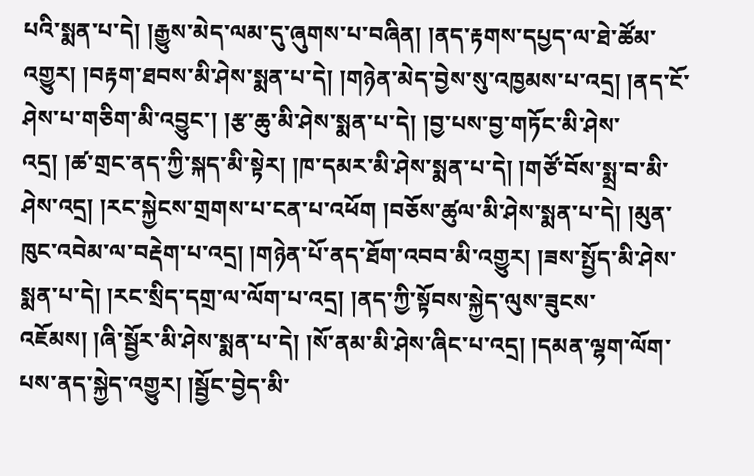པའི་སྨན་པ་དེ། །རྒྱུས་མེད་ལམ་དུ་ཞུགས་པ་བཞིན། །ནད་རྟགས་དཔྱད་ལ་ཐེ་ཚོམ་འགྱུར། །བརྟག་ཐབས་མི་ཤེས་སྨན་པ་དེ། །གཉེན་མེད་བྱེས་སུ་འཁྱམས་པ་འདྲ། །ནད་ངོ་ཤེས་པ་གཅིག་མི་འབྱུང་། །རྩ་ཆུ་མི་ཤེས་སྨན་པ་དེ། །བྱ་པས་བྱ་གཏོང་མི་ཤེས་འདྲ། །ཚ་གྲང་ནད་ཀྱི་སྐད་མི་སྟེར། །ཁ་དམར་མི་ཤེས་སྨན་པ་དེ། །གཙོ་བོས་སྨྲ་བ་མི་ཤེས་འདྲ། །རང་སྐྱེངས་གྲགས་པ་ངན་པ་འཕོག །བཅོས་ཚུལ་མི་ཤེས་སྨན་པ་དེ། །མུན་ཁུང་འབེམ་ལ་བརྡེག་པ་འདྲ། །གཉེན་པོ་ནད་ཐོག་འབབ་མི་འགྱུར། །ཟས་སྤྱོད་མི་ཤེས་སྨན་པ་དེ། །རང་སྲིད་དགྲ་ལ་ལོག་པ་འདྲ། །ནད་ཀྱི་སྟོབས་སྐྱེད་ལུས་ཟུངས་འཇོམས། །ཞི་སྦྱོར་མི་ཤེས་སྨན་པ་དེ། །སོ་ནམ་མི་ཤེས་ཞིང་པ་འདྲ། །དམན་ལྷག་ལོག་པས་ནད་སྐྱེད་འགྱུར། །སྦྱོང་བྱེད་མི་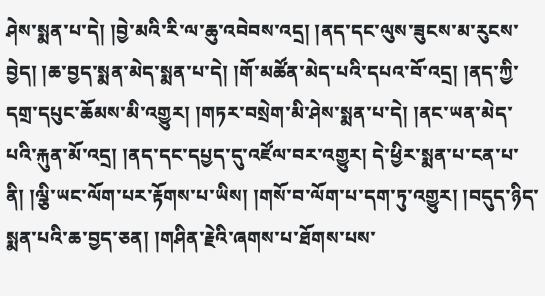ཤེས་སྨན་པ་དེ། །བྱེ་མའི་རི་ལ་ཆུ་འབེབས་འདྲ། །ནད་དང་ལུས་ཟུངས་མ་རུངས་བྱེད། །ཆ་བྱད་སྨན་མེད་སྨན་པ་དེ། །གོ་མཚོན་མེད་པའི་དཔའ་བོ་འདྲ། །ནད་ཀྱི་དགྲ་དཔུང་ཆོམས་མི་འགྱུར། །གཏར་བསྲེག་མི་ཤེས་སྨན་པ་དེ། །ནང་ཡན་མེད་པའི་རྐུན་མོ་འདྲ། །ནད་དང་དཔྱད་དུ་འཛོལ་བར་འགྱུར། དེ་ཕྱིར་སྨན་པ་ངན་པ་ནི། །ལྕི་ཡང་ལོག་པར་རྟོགས་པ་ཡིས། །གསོ་བ་ལོག་པ་དག་ཏུ་འགྱུར། །བདུད་ཉིད་སྨན་པའི་ཆ་བྱད་ཅན། །གཤིན་རྗེའི་ཞགས་པ་ཐོགས་པས་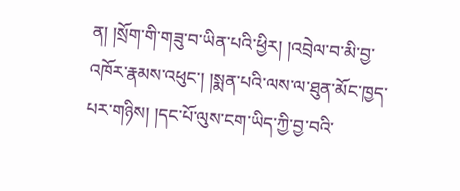ན། །སྲོག་གི་གཟུ་བ་ཡིན་པའི་ཕྱིར། །འབྲེལ་བ་མི་བྱ་འཁོར་རྣམས་འཕུང་། །སྨན་པའི་ལས་ལ་ཐུན་མོང་ཁྱད་པར་གཉིས། །དང་པོ་ལུས་ངག་ཡིད་ཀྱི་བྱ་བའི་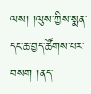ལས། །ལུས་ཀྱིས་སྨན་དང་ཆ་བྱད་ཚོགས་པར་བསག །ནད་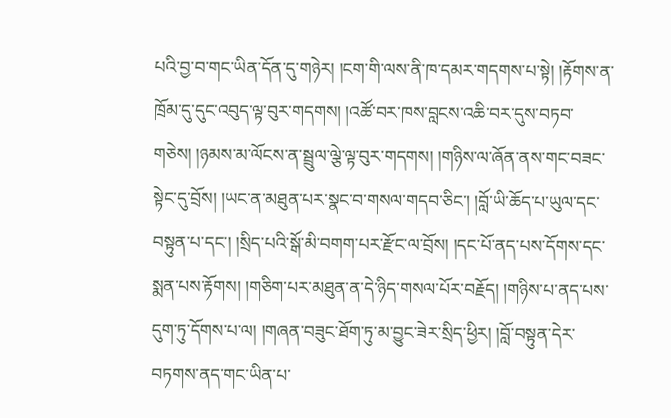པའི་བྱ་བ་གང་ཡིན་དོན་དུ་གཉེར། །ངག་གི་ལས་ནི་ཁ་དམར་གདགས་པ་སྟེ། །རྟོགས་ན་ཁྲོམ་དུ་དུང་འབུད་ལྟ་བུར་གདགས། །འཚོ་བར་ཁས་བླངས་འཆི་བར་དུས་བཏབ་གཅེས། །ཉམས་མ་ལོངས་ན་སྦྲུལ་ལྕེ་ལྟ་བུར་གདགས། །གཉིས་ལ་ཞོན་ནས་གང་བཟང་སྟེང་དུ་བྲོས། །ཡང་ན་མཐུན་པར་སྣང་བ་གསལ་གདབ་ཅིང་། །བློ་ཡི་ཆོད་པ་ཡུལ་དང་བསྟུན་པ་དང་། །སྲིད་པའི་སྒོ་མི་བགག་པར་རྫོང་ལ་བྲོས། །དང་པོ་ནད་པས་དོགས་དང་སྨན་པས་རྟོགས། །གཅིག་པར་མཐུན་ན་དེ་ཉིད་གསལ་པོར་བརྗོད། །གཉིས་པ་ནད་པས་དུག་ཏུ་དོགས་པ་ལ། །གཞན་བཟུང་ཐོག་ཏུ་མ་བྱུང་ཟེར་སྲིད་ཕྱིར། །བློ་བསྟུན་དེར་བཏགས་ནད་གང་ཡིན་པ་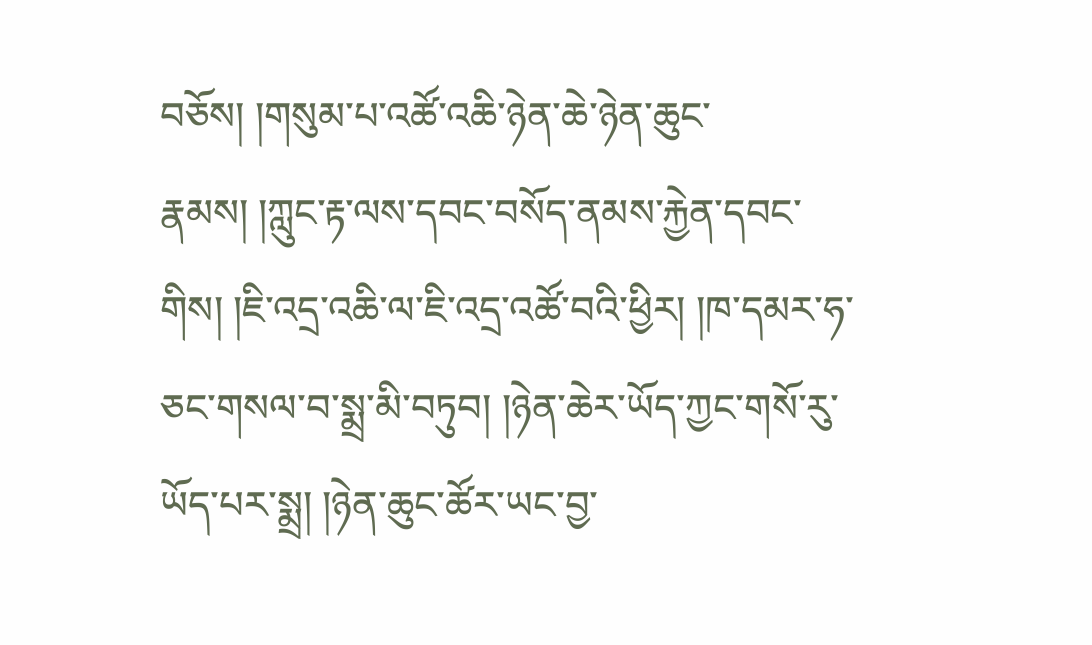བཅོས། །གསུམ་པ་འཚོ་འཆི་ཉེན་ཆེ་ཉེན་ཆུང་རྣམས། །ཀླུང་རྟ་ལས་དབང་བསོད་ནམས་རྐྱེན་དབང་གིས། །ཇི་འདྲ་འཆི་ལ་ཇི་འདྲ་འཚོ་བའི་ཕྱིར། །ཁ་དམར་ཧ་ཅང་གསལ་བ་སྨྲ་མི་བཏུབ། །ཉེན་ཆེར་ཡོད་ཀྱང་གསོ་རུ་ཡོད་པར་སྨྲ། །ཉེན་ཆུང་ཚོར་ཡང་བྱ་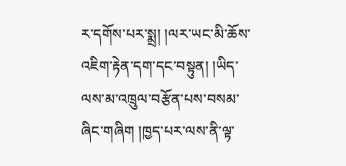ར་དགོས་པར་སྨྲ། །ལར་ཡང་མི་ཆོས་འཇིག་རྟེན་དག་དང་བསྟུན། །ཡིད་ལས་མ་འཁྲུལ་བརྩོན་པས་བསམ་ཞིང་གཞིག །ཁྱད་པར་ལས་ནི་ལྟ་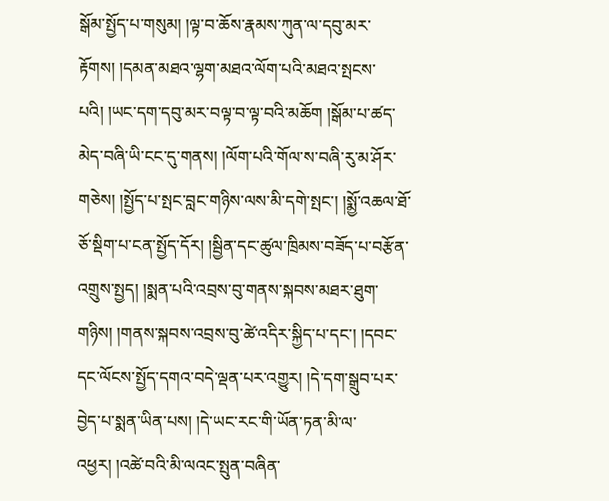སྒོམ་སྤྱོད་པ་གསུམ། །ལྟ་བ་ཆོས་རྣམས་ཀུན་ལ་དབུ་མར་རྟོགས། །དམན་མཐའ་ལྷག་མཐའ་ལོག་པའི་མཐའ་སྤངས་པའི། །ཡང་དག་དབུ་མར་བལྟ་བ་ལྟ་བའི་མཆོག །སྒོམ་པ་ཚད་མེད་བཞི་ཡི་ངང་དུ་གནས། །ལོག་པའི་གོལ་ས་བཞི་རུ་མ་ཤོར་གཅེས། །སྤྱོད་པ་སྤང་བླང་གཉིས་ལས་མི་དགེ་སྤང་། །སྨྱོ་འཆལ་ཐོ་ཅོ་སྡིག་པ་ངན་སྤྱོད་དོར། །སྦྱིན་དང་ཚུལ་ཁྲིམས་བཟོད་པ་བརྩོན་འགྲུས་སྤྱད། །སྨན་པའི་འབྲས་བུ་གནས་སྐབས་མཐར་ཐུག་གཉིས། །གནས་སྐབས་འབྲས་བུ་ཚེ་འདིར་སྐྱིད་པ་དང་། །དབང་དང་ལོངས་སྤྱོད་དགའ་བདེ་ལྡན་པར་འགྱུར། །དེ་དག་སྒྲུབ་པར་བྱེད་པ་སྨན་ཡིན་པས། །དེ་ཡང་རང་གི་ཡོན་ཏན་མི་ལ་འཕྱར། །འཚེ་བའི་མི་ལའང་སྤུན་བཞིན་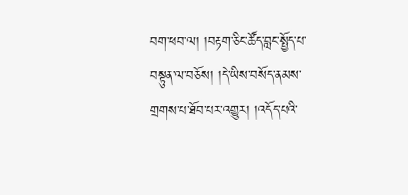བག་ཕབ་ལ། །བརྟག་ཅིང་ཚོད་བླང་སྤྱོད་པ་བསྟུན་ལ་བཅོས། །དེ་ཡིས་བསོད་ནམས་གྲགས་པ་ཐོབ་པར་འགྱུར། །འདོད་པའི་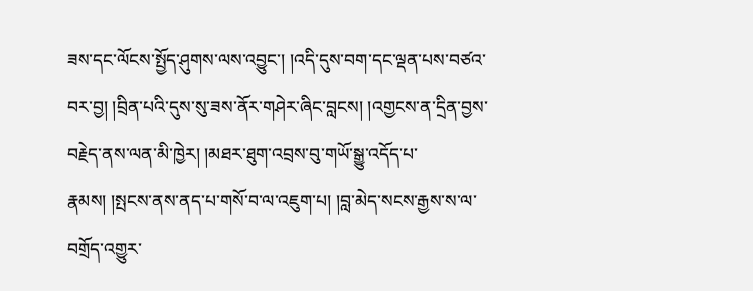ཟས་དང་ལོངས་སྤྱོད་ཤུགས་ལས་འབྱུང་། །འདི་དུས་བག་དང་ལྡན་པས་བཙའ་བར་བྱ། །བྲིན་པའི་དུས་སུ་ཟས་ནོར་གཤེར་ཞིང་བླངས། །འགྱངས་ན་དྲིན་བྱས་བརྗེད་ནས་ལན་མི་ཁྱེར། །མཐར་ཐུག་འབྲས་བུ་གཡོ་སྒྱུ་འདོད་པ་རྣམས། །སྤངས་ནས་ནད་པ་གསོ་བ་ལ་འཇུག་པ། །བླ་མེད་སངས་རྒྱས་ས་ལ་བགྲོད་འགྱུར་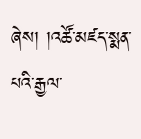ཞེས། །འཚོ་མཛད་སྨན་པའི་རྒྱལ་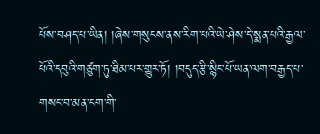པོས་བཤད་པ་ཡིན། །ཞེས་གསུངས་ནས་རིག་པའི་ཡེ་ཤེས་དེ་སྨན་པའི་རྒྱལ་པོའི་དབུའི་གཙུག་ཏུ་ཐིམ་པར་གྱུར་ཏོ། །བདུད་རྩི་སྙིང་པོ་ཡན་ལག་བརྒྱད་པ་གསང་བ་མན་ངག་གི་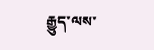རྒྱུད་ལས་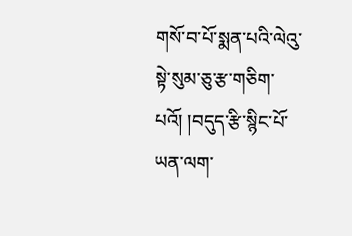གསོ་བ་པོ་སྨན་པའི་ལེའུ་སྟེ་སུམ་ཅུ་རྩ་གཅིག་པའོ། །བདུད་རྩི་སྙིང་པོ་ཡན་ལག་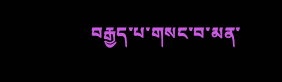བརྒྱད་པ་གསང་བ་མན་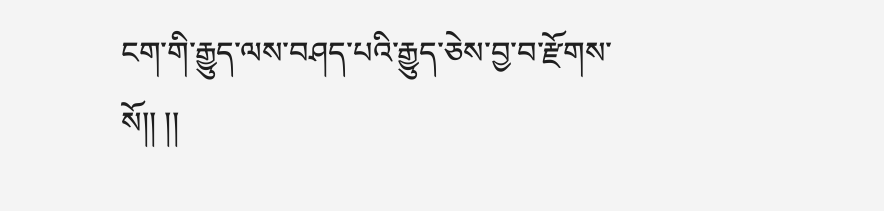ངག་གི་རྒྱུད་ལས་བཤད་པའི་རྒྱུད་ཅེས་བྱ་བ་རྫོགས་སོ།། །།